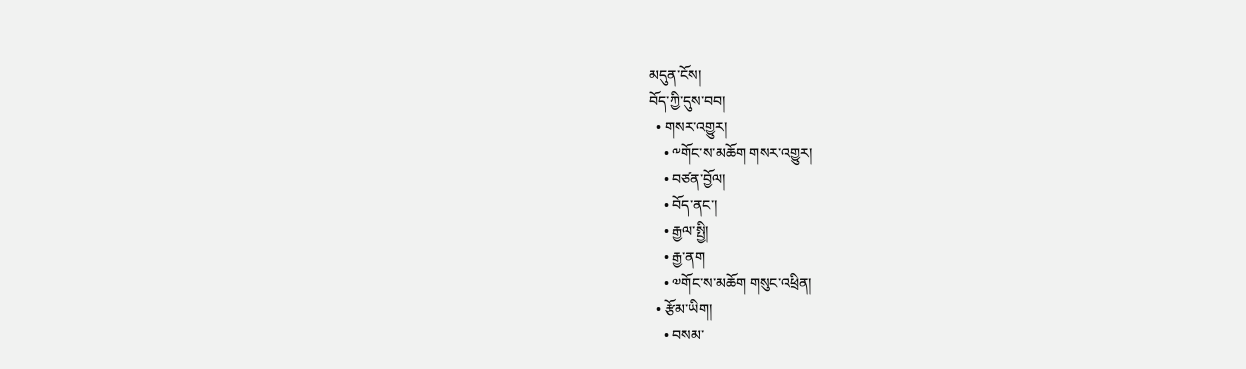མདུན་ངོས།
བོད་ཀྱི་དུས་བབ།
  • གསར་འགྱུར།
    • ༸གོང་ས་མཆོག གསར་འགྱུར།
    • བཙན་བྱོལ།
    • བོད་ནང་།
    • རྒྱལ་སྤྱི།
    • རྒྱ་ནག
    • ༧གོང་ས་མཆོག གསུང་འཕྲིན།
  • རྩོམ་ཡིག།
    • བསམ་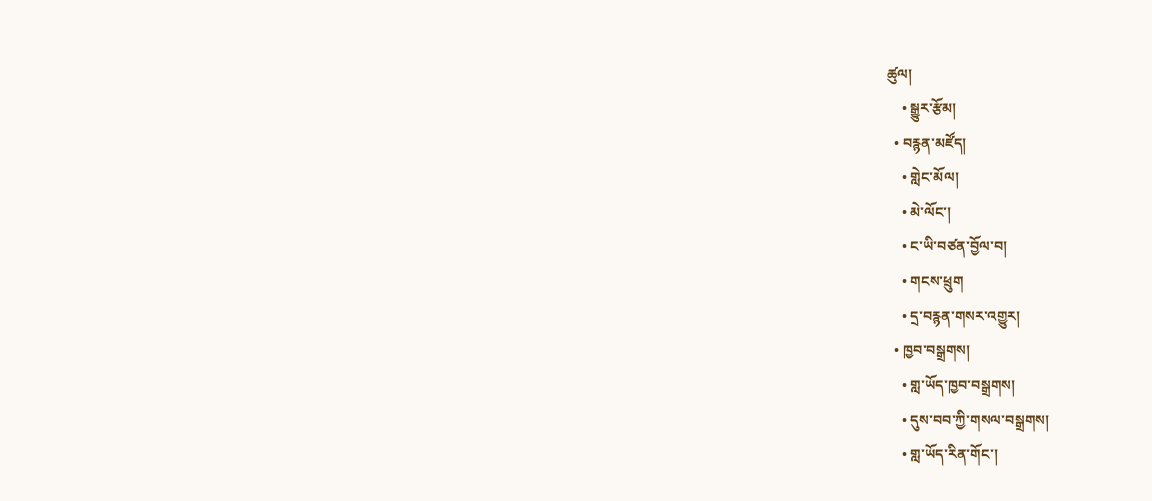ཚུལ།
    • སྒྱུར་རྩོམ།
  • བརྙན་མཛོད།
    • གླེང་མོལ།
    • མེ་ལོང་།
    • ང་ཡི་བཙན་བྱོལ་བ།
    • གངས་ཕྲུག
    • དྲ་བརྙན་གསར་འགྱུར།
  • ཁྱབ་བསྒྲགས།
    • གླ་ཡོད་ཁྱབ་བསྒྲགས།
    • དུས་བབ་ཀྱི་གསལ་བསྒྲགས།
    • གླ་ཡོད་རིན་གོང་།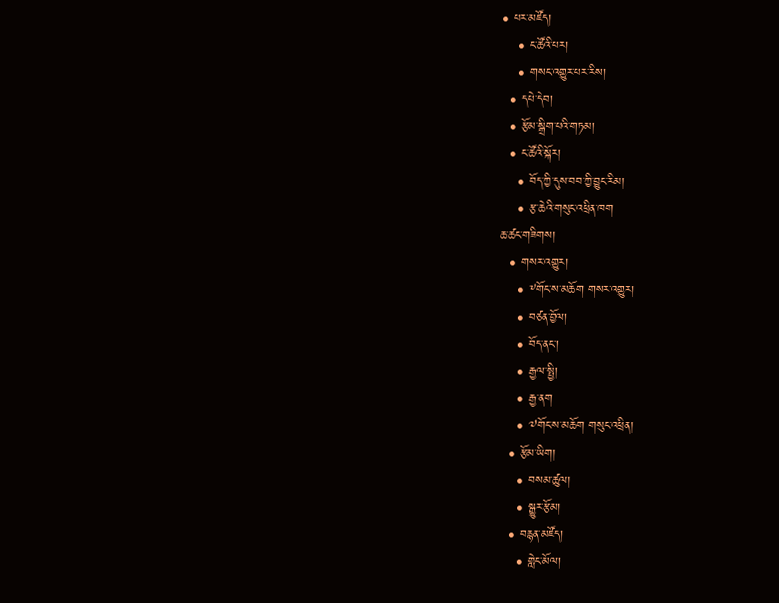• པར་མཛོད།
    • ང་ཚོའི་པར།
    • གསང་འགྱུར་པར་རིས།
  • དཔེ་དེབ།
  • རྩོམ་སྒྲིག་པའི་གཏམ།
  • ང་ཚོའི་སྐོར།
    • བོད་ཀྱི་དུས་བབ་ཀྱི་བྱུང་རིམ།
    • རྩ་ཆེའི་གསུང་འཕྲིན་ཁག
ཆ་ཚང་གཟིགས།
  • གསར་འགྱུར།
    • ༸གོང་ས་མཆོག གསར་འགྱུར།
    • བཙན་བྱོལ།
    • བོད་ནང་།
    • རྒྱལ་སྤྱི།
    • རྒྱ་ནག
    • ༧གོང་ས་མཆོག གསུང་འཕྲིན།
  • རྩོམ་ཡིག།
    • བསམ་ཚུལ།
    • སྒྱུར་རྩོམ།
  • བརྙན་མཛོད།
    • གླེང་མོལ།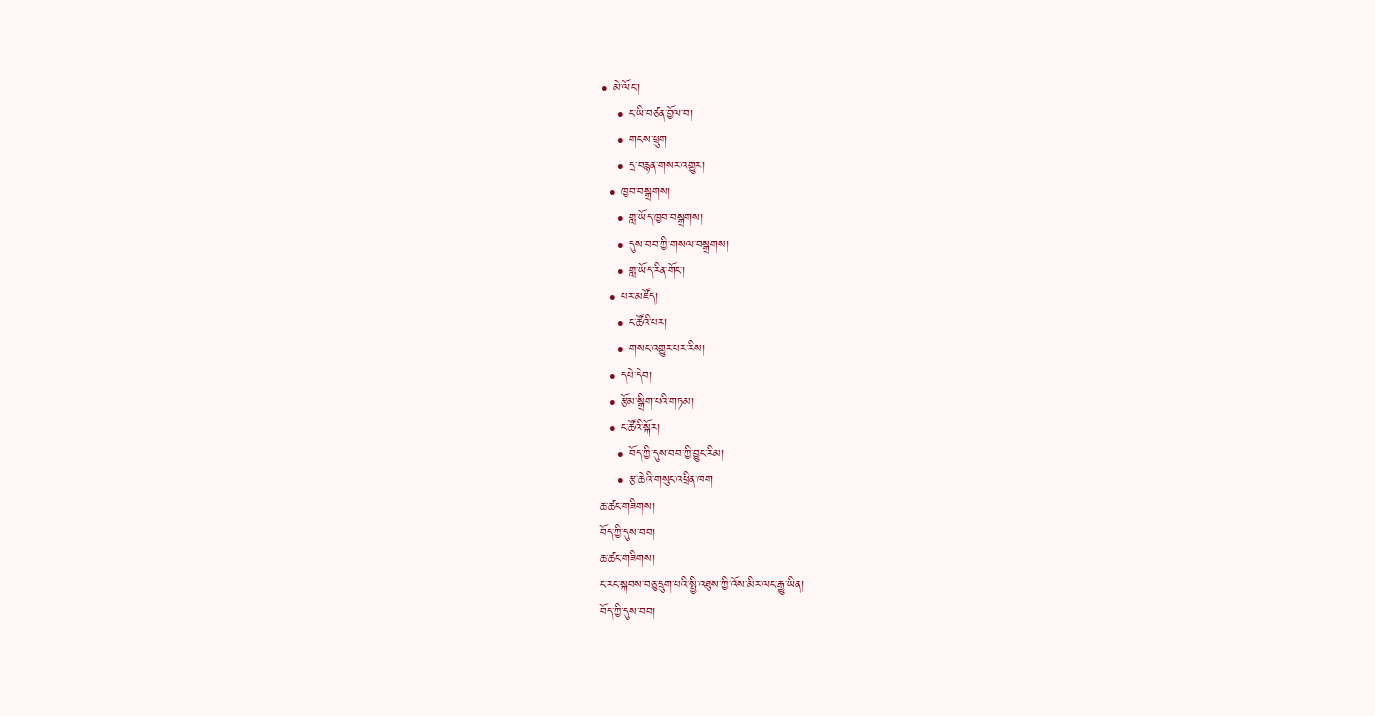• མེ་ལོང་།
    • ང་ཡི་བཙན་བྱོལ་བ།
    • གངས་ཕྲུག
    • དྲ་བརྙན་གསར་འགྱུར།
  • ཁྱབ་བསྒྲགས།
    • གླ་ཡོད་ཁྱབ་བསྒྲགས།
    • དུས་བབ་ཀྱི་གསལ་བསྒྲགས།
    • གླ་ཡོད་རིན་གོང་།
  • པར་མཛོད།
    • ང་ཚོའི་པར།
    • གསང་འགྱུར་པར་རིས།
  • དཔེ་དེབ།
  • རྩོམ་སྒྲིག་པའི་གཏམ།
  • ང་ཚོའི་སྐོར།
    • བོད་ཀྱི་དུས་བབ་ཀྱི་བྱུང་རིམ།
    • རྩ་ཆེའི་གསུང་འཕྲིན་ཁག
ཆ་ཚང་གཟིགས།
བོད་ཀྱི་དུས་བབ།
ཆ་ཚང་གཟིགས།
ང་རང་སྐབས་བཅུ་དྲུག་པའི་སྤྱི་འཐུས་ཀྱི་འོས་མིར་ལང་རྒྱུ་ཡིན།
བོད་ཀྱི་དུས་བབ།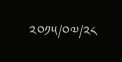༢༠༡༥/༠༧/༢༨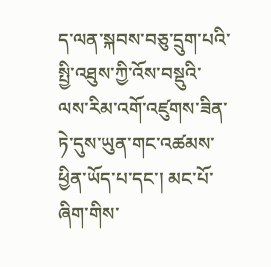ད་ལན་སྐབས་བཅུ་དྲུག་པའི་སྤྱི་འཐུས་ཀྱི་འོས་བསྡུའི་ལས་རིམ་འགོ་འཛུགས་ཟིན་ཏེ་དུས་ཡུན་གང་འཚམས་ཕྱིན་ཡོད་པ་དང་། མང་པོ་ཞིག་གིས་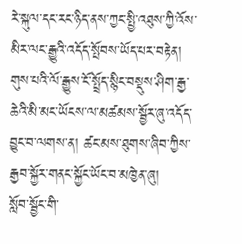རེ་སྐུལ་དང་རང་ཉིད་ནས་ཀྱང་སྤྱི་འཐུས་ཀྱི་འོས་མིར་ལང་རྒྱུའི་འདོད་སྤོབས་ཡོད་པར་བརྟེན། གུས་པའི་ལོ་རྒྱུས་ངོ་སྤྲོད་སྙིང་བསྡུས་ཤིག་རྒྱ་ཆེའི་མི་མང་ཡོངས་ལ་མཚམས་སྦྱོར་ཞུ་འདོད་བྱུང་བ་ལགས་ན། ཚང་མས་ཐུགས་ཞིབ་ཀྱིས་རྒྱབ་སྐྱོར་གནང་སྐྱོང་ཡོང་བ་མཁྱེན་ཞུ།
སློབ་སྦྱོང་གི་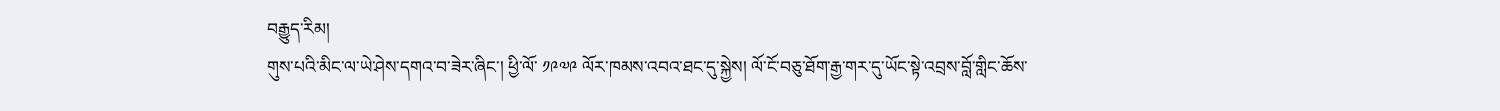བརྒྱུད་རིམ།
གུས་པའི་མིང་ལ་ཡེ་ཤེས་དགའ་བ་ཟེར་ཞིང་། ཕྱི་ལོ་ ༡༩༧༩ ལོར་ཁམས་འབའ་ཐང་དུ་སྐྱེས། ལོ་ངོ་བཅུ་ཐོག་རྒྱ་གར་དུ་ཡོང་སྟེ་འབྲས་བློ་གླིང་ཆོས་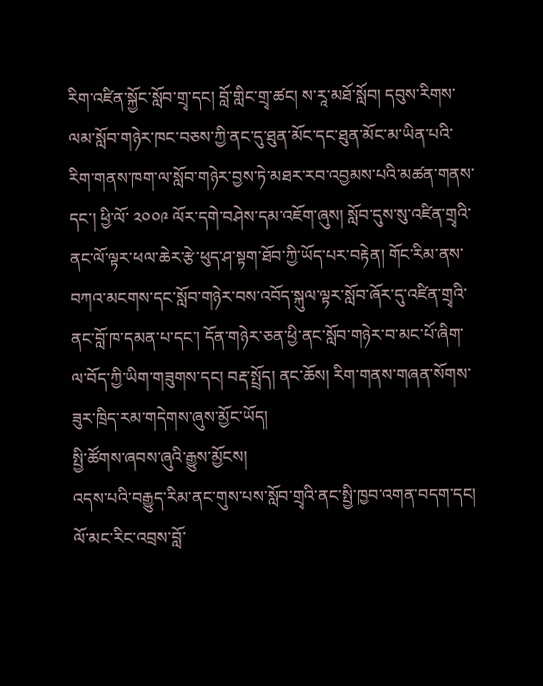རིག་འཛིན་སྐྱོང་སློབ་གྲྭ་དང། བློ་གླིང་གྲྭ་ཚང། ས་རཱ་མཐོ་སློབ། དབུས་རིགས་ལམ་སློབ་གཉེར་ཁང་བཅས་ཀྱི་ནང་དུ་ཐུན་མོང་དང་ཐུན་མོང་མ་ཡིན་པའི་རིག་གནས་ཁག་ལ་སློབ་གཉེར་བྱས་ཏེ་མཐར་རབ་འབྱམས་པའི་མཚན་གནས་དང་། ཕྱི་ལོ་ ༢༠༠༩ ལོར་དགེ་བཤེས་དམ་འཇོག་ཞུས། སློབ་དུས་སུ་འཛིན་གྲྭའི་ནང་ལོ་ལྟར་ཕལ་ཆེར་རྩེ་ཕུད་ཤ་སྟག་ཐོབ་ཀྱི་ཡོད་པར་བརྟེན། གོང་རིམ་ནས་བཀའ་མངགས་དང་སློབ་གཉེར་བས་འབོད་སྐུལ་ལྟར་སློབ་ཞོར་དུ་འཛིན་གྲྭའི་ནང་བློ་ཁ་དམན་པ་དང་། དོན་གཉེར་ཅན་ཕྱི་ནང་སློབ་གཉེར་བ་མང་པོ་ཞིག་ལ་བོད་ཀྱི་ཡིག་གཟུགས་དང། བརྡ་སྤྲོད། ནང་ཆོས། རིག་གནས་གཞན་སོགས་ཟུར་ཁྲིད་རམ་གདེགས་ཞུས་མྱོང་ཡོད།
སྤྱི་ཚོགས་ཞབས་ཞུའི་རྒྱུས་མྱོངས།
འདས་པའི་བརྒྱུད་རིམ་ནང་གུས་པས་སློབ་གྲྭའི་ནང་སྤྱི་ཁྱབ་འགན་བདག་དང། ལོ་མང་རིང་འབྲས་བློ་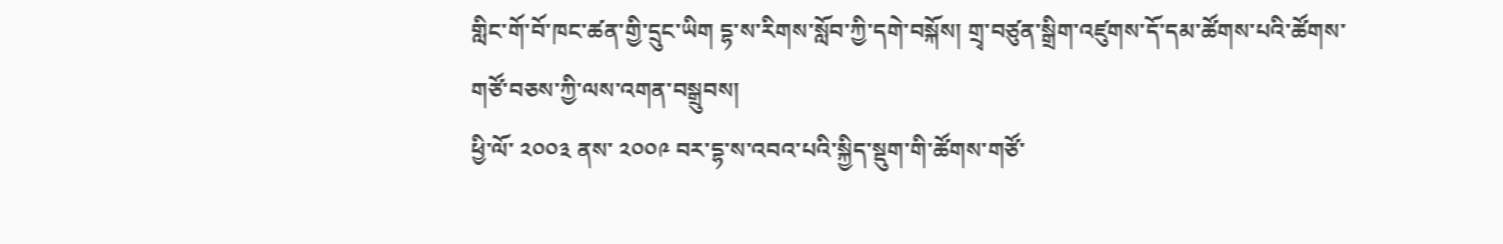གླིང་གོ་བོ་ཁང་ཚན་གྱི་དྲུང་ཡིག དྷ་ས་རིགས་སློབ་ཀྱི་དགེ་བསྐོས། གྲྭ་བཙུན་སྒྲིག་འཛུགས་དོ་དམ་ཚོགས་པའི་ཚོགས་གཙོ་བཅས་ཀྱི་ལས་འགན་བསྒྲུབས།
ཕྱི་ལོ་ ༢༠༠༣ ནས་ ༢༠༠༩ བར་དྷ་ས་འབའ་པའི་སྐྱིད་སྡུག་གི་ཚོགས་གཙོ་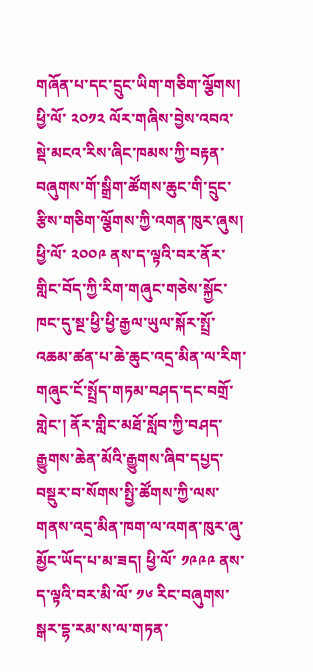གཞོན་པ་དང་དྲུང་ཡིག་གཅིག་ལྕོགས། ཕྱི་ལོ་ ༢༠༡༢ ལོར་གཞིས་བྱེས་འབའ་སྡེ་མངའ་རིས་ཞིང་ཁམས་ཀྱི་བརྟན་བཞུགས་གོ་སྒྲིག་ཚོགས་ཆུང་གི་དྲུང་རྩིས་གཅིག་ལྕོགས་ཀྱི་འགན་ཁུར་ཞུས།
ཕྱི་ལོ་ ༢༠༠༩ ནས་ད་ལྟའི་བར་ནོར་གླིང་བོད་ཀྱི་རིག་གཞུང་གཅེས་སྐྱོང་ཁང་དུ་སྔ་ཕྱི་ཕྱི་རྒྱལ་ཡུལ་སྐོར་སྤྲོ་འཆམ་ཚན་པ་ཆེ་ཆུང་འདྲ་མིན་ལ་རིག་གཞུང་ངོ་སྤྲོད་གཏམ་བཤད་དང་བགྲོ་གླེང་། ནོར་གླིང་མཐོ་སློབ་ཀྱི་བཤད་རྒྱུགས་ཆེན་མོའི་རྒྱུགས་ཞིབ་དཔྱད་བསྡུར་བ་སོགས་སྤྱི་ཚོགས་ཀྱི་ལས་གནས་འདྲ་མིན་ཁག་ལ་འགན་ཁུར་ཞུ་མྱོང་ཡོད་པ་མ་ཟད། ཕྱི་ལོ་ ༡༩༩༩ ནས་ད་ལྟའི་བར་མི་ལོ་ ༡༦ རིང་བཞུགས་སྒར་དྷ་རམ་ས་ལ་གཏན་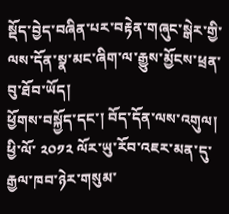སྡོད་བྱེད་བཞིན་པར་བརྟེན་གཞུང་སྒེར་གྱི་ལས་དོན་སྣ་མང་ཞིག་ལ་རྒྱུས་མྱོངས་ཕྲན་བུ་ཐོབ་ཡོད།
ཕྱོགས་བསྐྱོད་དང་། བོད་དོན་ལས་འགུལ།
ཕྱི་ལོ་ ༢༠༡༢ ལོར་ཡུ་རོབ་འཇར་མན་དུ་རྒྱལ་ཁབ་ཉེར་གསུམ་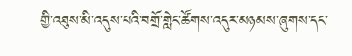གྱི་འཐུས་མི་འདུས་པའི་བགྲོ་གླེང་ཚོགས་འདུར་མཉམས་ཞུགས་དང་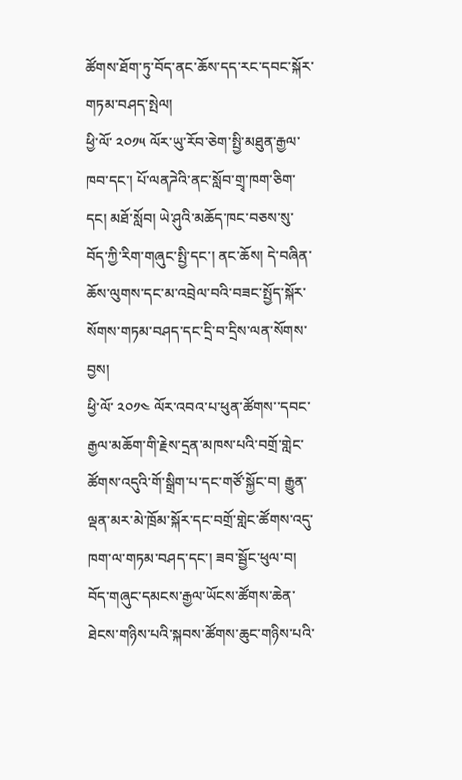ཚོགས་ཐོག་ཏུ་བོད་ནང་ཆོས་དད་རང་དབང་སྐོར་གཏམ་བཤད་སྤེལ།
ཕྱི་ལོ་ ༢༠༡༥ ལོར་ཡུ་རོབ་ཅེག་སྤྱི་མཐུན་རྒྱལ་ཁབ་དང་། པོ་ལནཌེའི་ནང་སློབ་གྲྭ་ཁག་ཅིག་དང། མཐོ་སློབ། ཡེ་ཤུའི་མཆོད་ཁང་བཅས་སུ་བོད་ཀྱི་རིག་གཞུང་སྤྱི་དང་། ནང་ཆོས། དེ་བཞིན་ཆོས་ལུགས་དང་མ་འབྲེལ་བའི་བཟང་སྤྱོད་སྐོར་སོགས་གཏམ་བཤད་དང་དྲི་བ་དྲིས་ལན་སོགས་བྱས།
ཕྱི་ལོ་ ༢༠༡༤ ལོར་འབའ་པ་ཕུན་ཚོགས་་དབང་རྒྱལ་མཆོག་གི་རྗེས་དྲན་མཁས་པའི་བགྲོ་གླེང་ཚོགས་འདུའི་གོ་སྒྲིག་པ་དང་གཙོ་སྐྱོང་བ། རྒྱུན་ལྡན་མར་མེ་ཁྲོམ་སྐོར་དང་བགྲོ་གླེང་ཚོགས་འདུ་ཁག་ལ་གཏམ་བཤད་དང་། ཟབ་སྦྱོང་ཕུལ་བ། བོད་གཞུང་དམངས་རྒྱལ་ཡོངས་ཚོགས་ཆེན་ཐེངས་གཉིས་པའི་སྐབས་ཚོགས་ཆུང་གཉིས་པའི་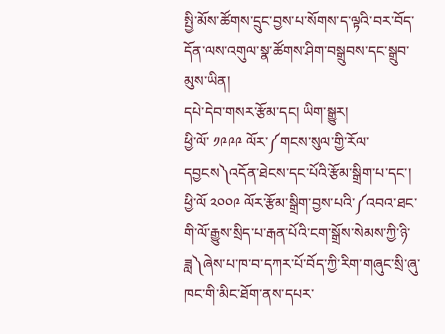སྤྱི་མོས་ཚོགས་དྲུང་བྱས་པ་སོགས་ད་ལྟའི་བར་བོད་དོན་ལས་འགུལ་སྣ་ཚོགས་ཤིག་བསྒྲུབས་དང་སྒྲུབ་མུས་ཡིན།
དཔེ་དེབ་གསར་རྩོམ་དང། ཡིག་སྒྱུར།
ཕྱི་ལོ་ ༡༩༩༩ ལོར་༼གངས་སུལ་གྱི་རོལ་དབྱངས༽འདོན་ཐེངས་དང་པོའི་རྩོམ་སྒྲིག་པ་དང་།
ཕྱི་ལོ ༢༠༠༩ ལོར་རྩོམ་སྒྲིག་བྱས་པའི་༼འབའ་ཐང་གི་ལོ་རྒྱུས་སྲིད་པ་རྒན་པོའི་ངག་སྒྲོས་སེམས་ཀྱི་ཉི་ཟླ༽ཞེས་པ་ཁ་བ་དཀར་པོ་བོད་ཀྱི་རིག་གཞུང་སྲི་ཞུ་ཁང་གི་མིང་ཐོག་ནས་དཔར་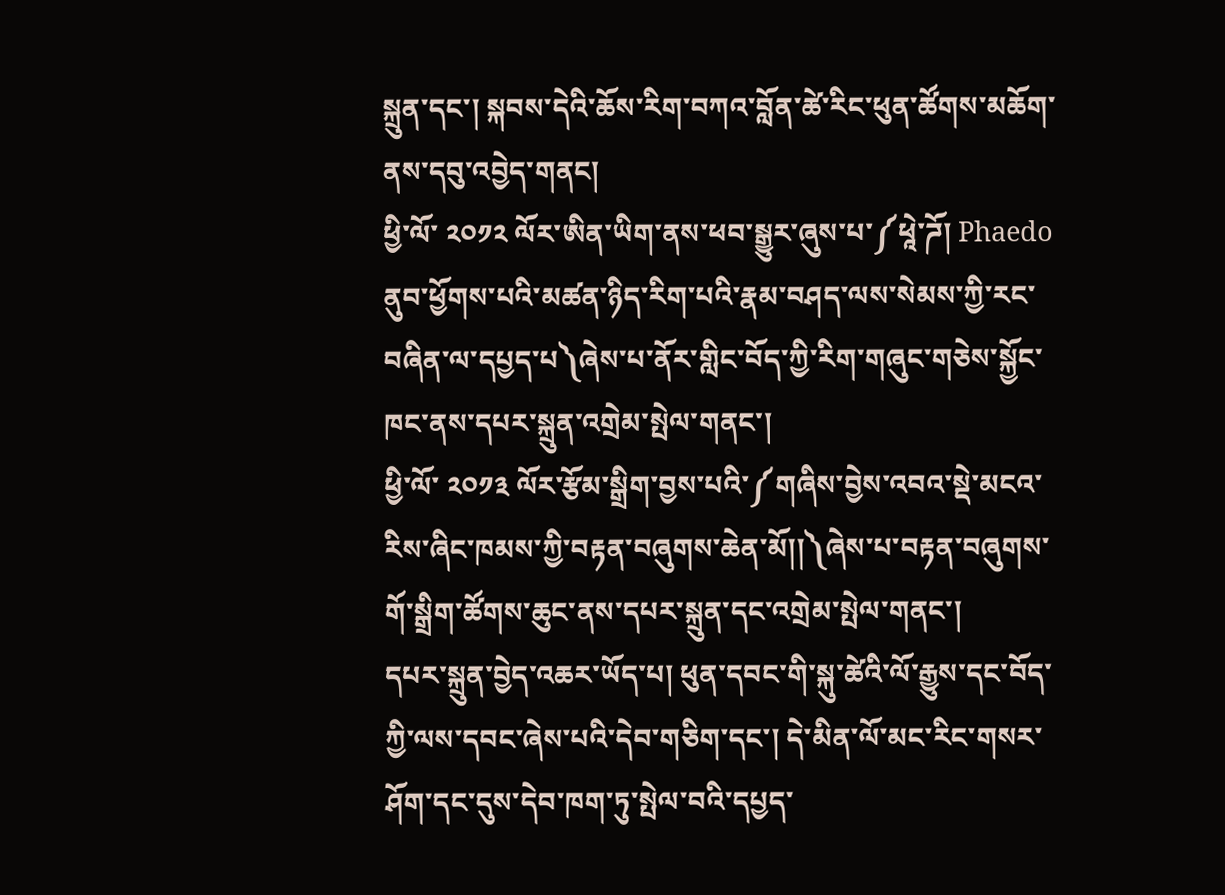སྐྲུན་དང་། སྐབས་དེའི་ཆོས་རིག་བཀའ་བློན་ཚེ་རིང་ཕུན་ཚོགས་མཆོག་ནས་དབུ་འབྱེད་གནང།
ཕྱི་ལོ་ ༢༠༡༢ ལོར་ཨིན་ཡིག་ནས་ཕབ་སྒྱུར་ཞུས་པ་༼ཕཱེ་ཌོ། Phaedo ནུབ་ཕྱོགས་པའི་མཚན་ཉིད་རིག་པའི་རྣམ་བཤད་ལས་སེམས་ཀྱི་རང་བཞིན་ལ་དཔྱད་པ༽ཞེས་པ་ནོར་གླིང་བོད་ཀྱི་རིག་གཞུང་གཅེས་སྐྱོང་ཁང་ནས་དཔར་སྐྲུན་འགྲེམ་སྤེལ་གནང་།
ཕྱི་ལོ་ ༢༠༡༣ ལོར་རྩོམ་སྒྲིག་བྱས་པའི་༼གཞིས་བྱེས་འབའ་སྡེ་མངའ་རིས་ཞིང་ཁམས་ཀྱི་བརྟན་བཞུགས་ཆེན་མོ།།༽ཞེས་པ་བརྟན་བཞུགས་གོ་སྒྲིག་ཚོགས་ཆུང་ནས་དཔར་སྐྲུན་དང་འགྲེམ་སྤེལ་གནང་།
དཔར་སྐྲུན་བྱེད་འཆར་ཡོད་པ། ཕུན་དབང་གི་སྐུ་ཚེའི་ལོ་རྒྱུས་དང་བོད་ཀྱི་ལས་དབང་ཞེས་པའི་དེབ་གཅིག་དང་། དེ་མིན་ལོ་མང་རིང་གསར་ཤོག་དང་དུས་དེབ་ཁག་ཏུ་སྤེལ་བའི་དཔྱད་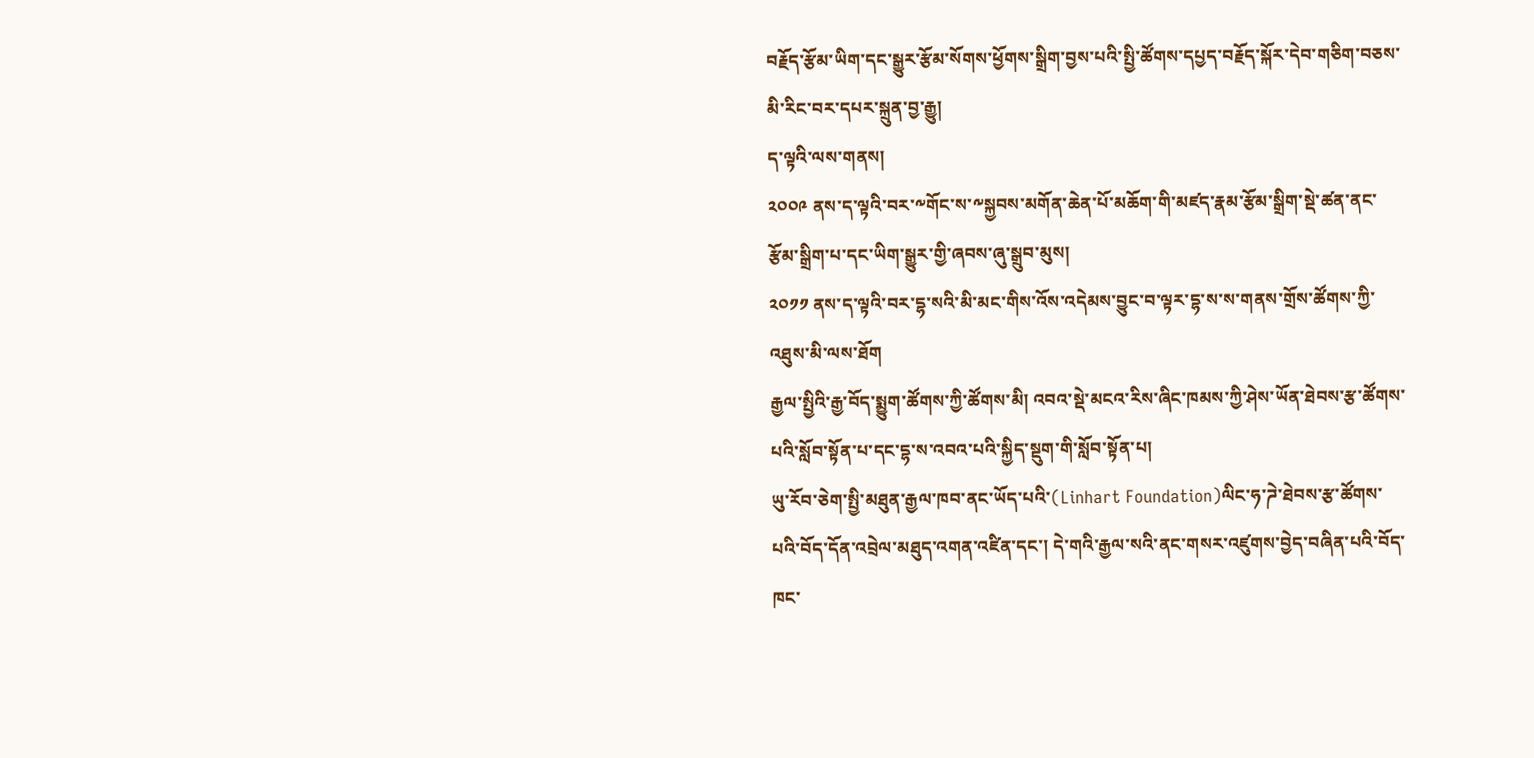བརྗོད་རྩོམ་ཡིག་དང་སྒྱུར་རྩོམ་སོགས་ཕྱོགས་སྒྲིག་བྱས་པའི་སྤྱི་ཚོགས་དཔྱད་བརྗོད་སྐོར་དེབ་གཅིག་བཅས་མི་རིང་བར་དཔར་སྐྲུན་བྱ་རྒྱུ།
ད་ལྟའི་ལས་གནས།
༢༠༠༩ ནས་ད་ལྟའི་བར་༸གོང་ས་༸སྐྱབས་མགོན་ཆེན་པོ་མཆོག་གི་མཛད་རྣམ་རྩོམ་སྒྲིག་སྡེ་ཚན་ནང་རྩོམ་སྒྲིག་པ་དང་ཡིག་སྒྱུར་གྱི་ཞབས་ཞུ་སྒྲུབ་མུས།
༢༠༡༡ ནས་ད་ལྟའི་བར་དྷ་སའི་མི་མང་གིས་འོས་འདེམས་བྱུང་བ་ལྟར་དྷ་ས་ས་གནས་གྲོས་ཚོགས་ཀྱི་འཐུས་མི་ལས་ཐོག
རྒྱལ་སྤྱིའི་རྒྱ་བོད་སྨྱུག་ཚོགས་ཀྱི་ཚོགས་མི། འབའ་སྡེ་མངའ་རིས་ཞིང་ཁམས་ཀྱི་ཤེས་ཡོན་ཐེབས་རྩ་ཚོགས་པའི་སློབ་སྟོན་པ་དང་དྷ་ས་འབའ་པའི་སྐྱིད་སྡུག་གི་སློབ་སྟོན་པ།
ཡུ་རོབ་ཅེག་སྤྱི་མཐུན་རྒྱལ་ཁབ་ནང་ཡོད་པའི་(Linhart Foundation)ལིང་ཧ་ཌེ་ཐེབས་རྩ་ཚོགས་པའི་བོད་དོན་འབྲེལ་མཐུད་འགན་འཛིན་དང་། དེ་གའི་རྒྱལ་སའི་ནང་གསར་འཛུགས་བྱེད་བཞིན་པའི་བོད་ཁང་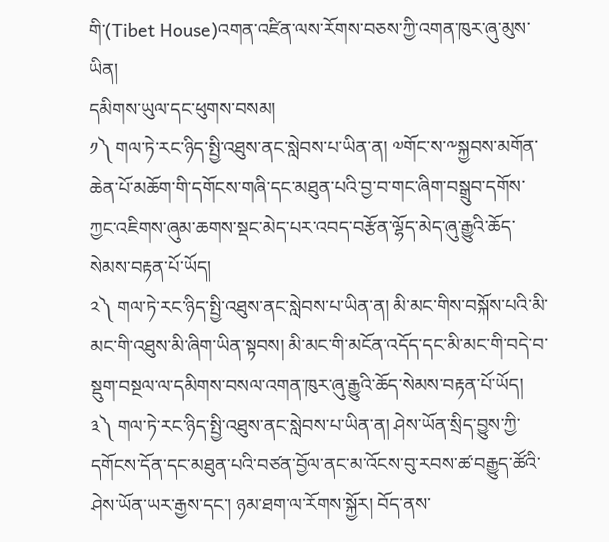གི་(Tibet House)འགན་འཛིན་ལས་རོགས་བཅས་ཀྱི་འགན་ཁུར་ཞུ་མུས་ཡིན།
དམིགས་ཡུལ་དང་ཕུགས་བསམ།
༡༽ གལ་ཏེ་རང་ཉིད་སྤྱི་འཐུས་ནང་སླེབས་པ་ཡིན་ན། ༧གོང་ས་༸སྐྱབས་མགོན་ཆེན་པོ་མཆོག་གི་དགོངས་གཞི་དང་མཐུན་པའི་བྱ་བ་གང་ཞིག་བསྒྲུབ་དགོས་ཀྱང་འཇིགས་ཞུམ་ཆགས་སྡང་མེད་པར་འབད་བརྩོན་ལྷོད་མེད་ཞུ་རྒྱུའི་ཆོད་སེམས་བརྟན་པོ་ཡོད།
༢༽ གལ་ཏེ་རང་ཉིད་སྤྱི་འཐུས་ནང་སླེབས་པ་ཡིན་ན། མི་མང་གིས་བསྐོས་པའི་མི་མང་གི་འཐུས་མི་ཞིག་ཡིན་སྟབས། མི་མང་གི་མངོན་འདོད་དང་མི་མང་གི་བདེ་བ་སྡུག་བསྔལ་ལ་དམིགས་བསལ་འགན་ཁུར་ཞུ་རྒྱུའི་ཆོད་སེམས་བརྟན་པོ་ཡོད།
༣༽ གལ་ཏེ་རང་ཉིད་སྤྱི་འཐུས་ནང་སླེབས་པ་ཡིན་ན། ཤེས་ཡོན་སྲིད་བྱུས་ཀྱི་དགོངས་དོན་དང་མཐུན་པའི་བཙན་བྱོལ་ནང་མ་འོངས་བུ་རབས་ཚ་བརྒྱུད་ཚོའི་ཤེས་ཡོན་ཡར་རྒྱས་དང་། ཉམ་ཐག་ལ་རོགས་སྐྱོར། བོད་ནས་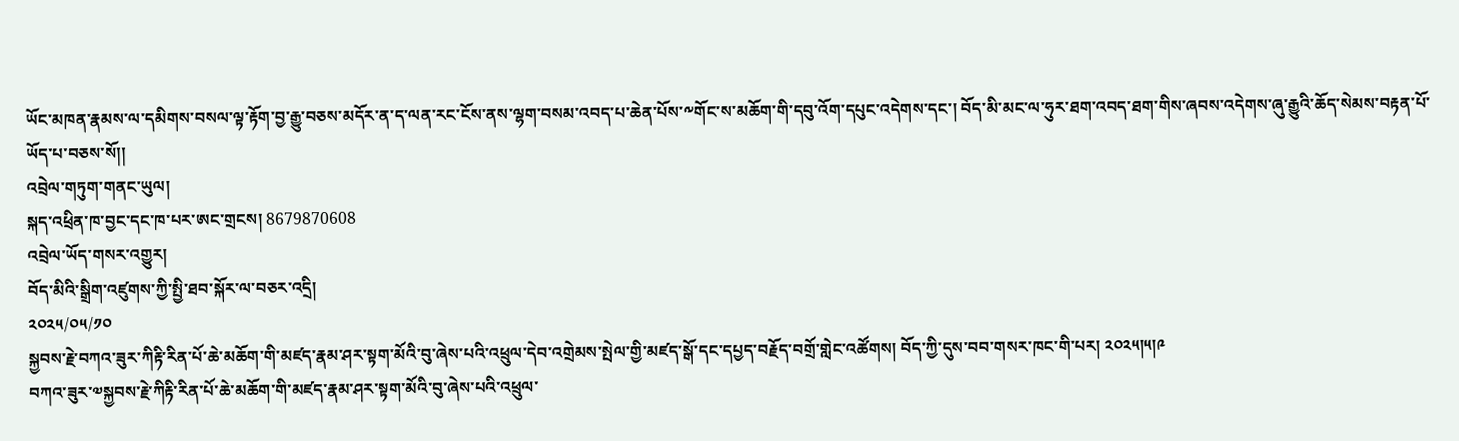ཡོང་མཁན་རྣམས་ལ་དམིགས་བསལ་ལྟ་རྟོག་བྱ་རྒྱུ་བཅས་མདོར་ན་ད་ལན་རང་ངོས་ནས་ལྷག་བསམ་འབད་པ་ཆེན་པོས་༸གོང་ས་མཆོག་གི་དབུ་འོག་དཔུང་འདེགས་དང་། བོད་མི་མང་ལ་ཧུར་ཐག་འབད་ཐག་གིས་ཞབས་འདེགས་ཞུ་རྒྱུའི་ཆོད་སེམས་བརྟན་པོ་ཡོད་པ་བཅས་སོ།།
འབྲེལ་གཏུག་གནང་ཡུལ།
སྐད་འཕྲིན་ཁ་བྱང་དང་ཁ་པར་ཨང་གྲངས། 8679870608
འབྲེལ་ཡོད་གསར་འགྱུར།
བོད་མིའི་སྒྲིག་འཛུགས་ཀྱི་སྤྱི་ཐབ་སྐོར་ལ་བཅར་འདྲི།
༢༠༢༥/༠༥/༡༠
སྐྱབས་རྗེ་བཀའ་ཟུར་ཀིརྟི་རིན་པོ་ཆེ་མཆོག་གི་མཛད་རྣམ་ཤར་སྟག་མོའི་བུ་ཞེས་པའི་འཕྲུལ་དེབ་འགྲེམས་སྤེལ་གྱི་མཛད་སྒོ་དང་དཔྱད་བརྗོད་བགྲོ་གླེང་འཚོགས། བོད་ཀྱི་དུས་བབ་གསར་ཁང་གི་པར། ༢༠༢༥།༥།༩
བཀའ་ཟུར་༧སྐྱབས་རྗེ་ཀིརྟི་རིན་པོ་ཆེ་མཆོག་གི་མཛད་རྣམ་ཤར་སྟག་མོའི་བུ་ཞེས་པའི་འཕྲུལ་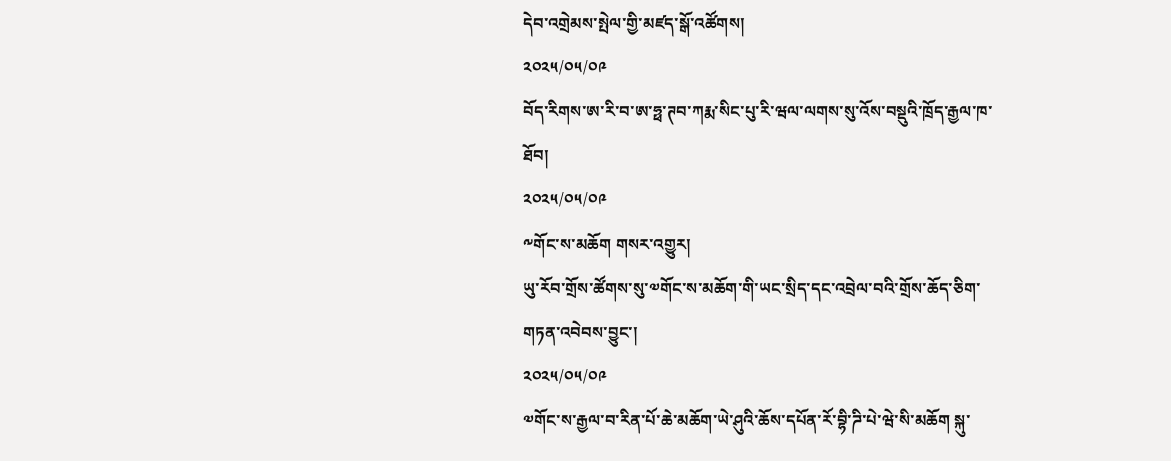དེབ་འགྲེམས་སྤེལ་གྱི་མཛད་སྒོ་འཚོགས།
༢༠༢༥/༠༥/༠༩
བོད་རིགས་ཨ་རི་བ་ཨ་ཧྥ་ཊབ་ཀརྨ་སིང་པུ་རི་ཝལ་ལགས་སུ་འོས་བསྡུའི་ཁྲོད་རྒྱལ་ཁ་ཐོབ།
༢༠༢༥/༠༥/༠༩
༸གོང་ས་མཆོག གསར་འགྱུར།
ཡུ་རོབ་གྲོས་ཚོགས་སུ་༧གོང་ས་མཆོག་གི་ཡང་སྲིད་དང་འབྲེལ་བའི་གྲོས་ཆོད་ཅིག་གཏན་འབེབས་བྱུང་།
༢༠༢༥/༠༥/༠༩
༧གོང་ས་རྒྱལ་བ་རིན་པོ་ཆེ་མཆོག་ཡེ་ཤུའི་ཆོས་དཔོན་རོ་བྷི་ཌི་པེ་ཝེ་སི་མཆོག སྐུ་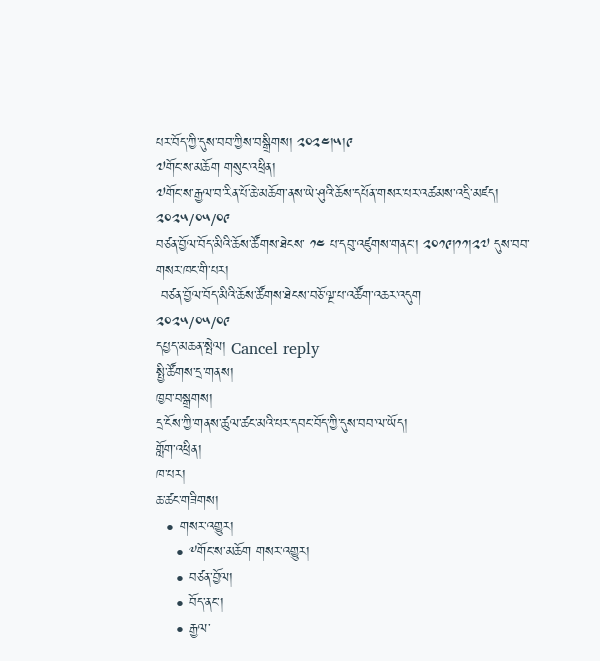པར་བོད་ཀྱི་དུས་བབ་ཀྱིས་བསྒྲིགས། ༢༠༢༤།༥།༩
༧གོང་ས་མཆོག གསུང་འཕྲིན།
༧གོང་ས་རྒྱལ་བ་རིན་པོ་ཆེ་མཆོག་ནས་ཡེ་ཤུའི་ཆོས་དཔོན་གསར་པར་འཚམས་འདྲི་མཛད།
༢༠༢༥/༠༥/༠༩
བཙན་བྱོལ་བོད་མིའི་ཆོས་ཚོགས་ཐེངས་ ༡༤ པ་དབུ་འཛུགས་གནང་། ༢༠༡༩།༡༡།༢༧ དུས་བབ་གསར་ཁང་གི་པར།
 བཙན་བྱོལ་བོད་མིའི་ཆོས་ཚོགས་ཐེངས་བཅོ་ལྔ་པ་འཚོག་འཆར་འདུག
༢༠༢༥/༠༥/༠༩
དཔྱད་མཆན་སྤེལ། Cancel reply
སྤྱི་ཚོགས་དྲ་གནས།
ཁྱབ་བསྒྲགས།
དྲ་ངོས་ཀྱི་གནས་ཚུལ་ཚང་མའི་པར་དབང་བོད་ཀྱི་དུས་བབ་ལ་ཡོད།
གློག་འཕྲིན།
ཁ་པར།
ཆ་ཚང་གཟིགས།
  • གསར་འགྱུར།
    • ༸གོང་ས་མཆོག གསར་འགྱུར།
    • བཙན་བྱོལ།
    • བོད་ནང་།
    • རྒྱལ་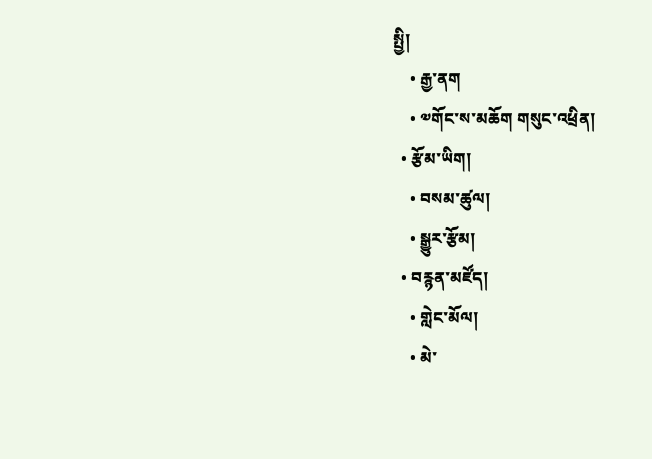སྤྱི།
    • རྒྱ་ནག
    • ༧གོང་ས་མཆོག གསུང་འཕྲིན།
  • རྩོམ་ཡིག།
    • བསམ་ཚུལ།
    • སྒྱུར་རྩོམ།
  • བརྙན་མཛོད།
    • གླེང་མོལ།
    • མེ་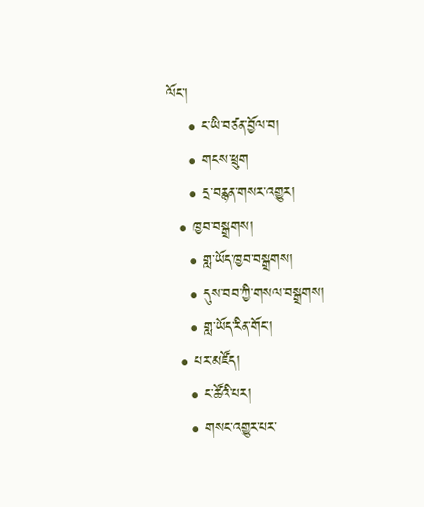ལོང་།
    • ང་ཡི་བཙན་བྱོལ་བ།
    • གངས་ཕྲུག
    • དྲ་བརྙན་གསར་འགྱུར།
  • ཁྱབ་བསྒྲགས།
    • གླ་ཡོད་ཁྱབ་བསྒྲགས།
    • དུས་བབ་ཀྱི་གསལ་བསྒྲགས།
    • གླ་ཡོད་རིན་གོང་།
  • པར་མཛོད།
    • ང་ཚོའི་པར།
    • གསང་འགྱུར་པར་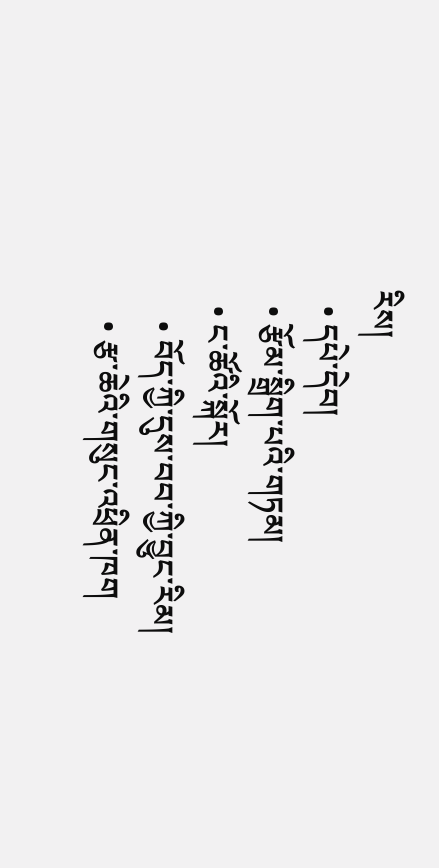རིས།
  • དཔེ་དེབ།
  • རྩོམ་སྒྲིག་པའི་གཏམ།
  • ང་ཚོའི་སྐོར།
    • བོད་ཀྱི་དུས་བབ་ཀྱི་བྱུང་རིམ།
    • རྩ་ཆེའི་གསུང་འཕྲིན་ཁག